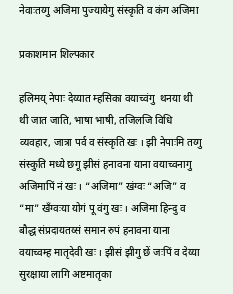नेवाःतय्गु अजिमा पुज्यायेगु संस्कृति व कंग अजिमा

प्रकाशमान शिल्पकार

हलिमय् नेपाः देय्यात म्हसिका वयाच्वंगु  थनया थी थी जात जाति, भाषा भाषी, तजिलजि विधि व्यवहार, जात्रा पर्व व संस्कृति खः । झी नेपाःमि तय्गु संस्कुति मध्ये छगू झीसं हनावना याना वयाच्वनागु  अजिमापिं नं खः । “अजिमा” खंग्वः “अजि” व “मा” खँग्वःया योगं पू वंगु खः । अजिमा हिन्दु व बौद्ध संप्रदायतय्सं समान रुपं हनावना याना वयाच्वम्ह मातृदेवी खः । झीसं झीगु छें जःपिं व देय्या सुरक्षाया लागि अष्टमातृका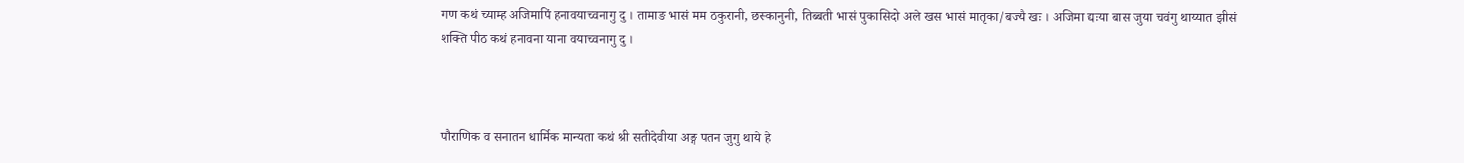गण कथं च्याम्ह अजिमापिं हनावयाच्वनागु दु । तामाङ भासं मम ठकुरानी, छस्कानुनी, तिब्बती भासं पुकासिदो अले खस भासं मातृका/बज्यै खः । अजिमा द्यःया बास जुया चवंगु थाय्यात झीसं शक्ति पीठ कथं हनावना याना वयाच्वनागु दु ।



पौराणिक व सनातन धार्मिक मान्यता कथं श्री सतीदेवीया अङ्ग पतन जुगु थाये हे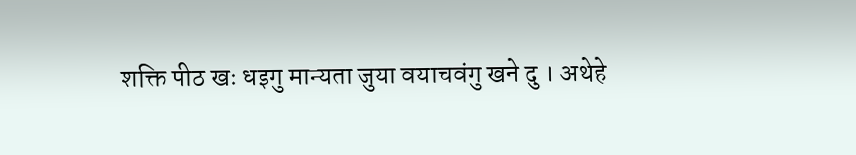शक्ति पीठ खः धइगु मान्यता जुया वयाचवंगु खने दु । अथेहे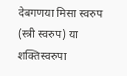देबगणया मिसा स्वरुप (स्त्री स्वरुप) या शक्तिस्वरुपा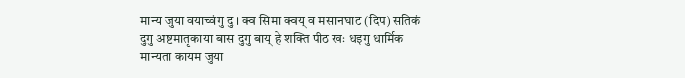मान्य जुया वयाच्वंगु दु । क्व सिमा क्वय् व मसानघाट (दिप) सतिकं दुगु अष्टमातृकाया बास दुगु बाय् हे शक्ति पीठ खः धइगु धार्मिक मान्यता कायम जुया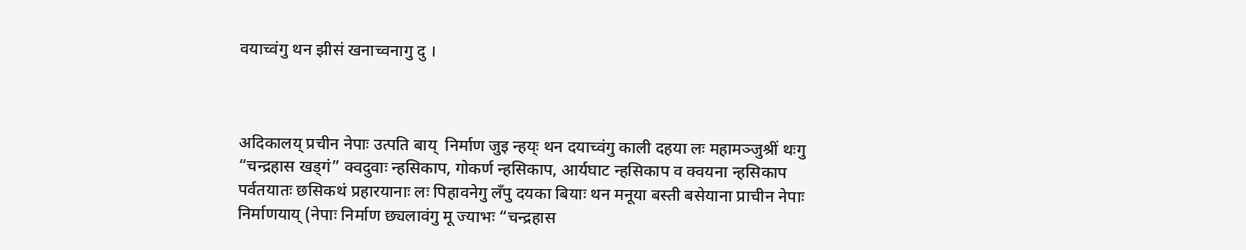वयाच्वंगु थन झीसं खनाच्वनागु दु ।



अदिकालय् प्रचीन नेपाः उत्पति बाय्  निर्माण जुइ न्हय्ः थन दयाच्वंगु काली दहया लः महामञ्जुश्रीं थःगु “चन्द्रहास खड्गं” क्वदुवाः न्हसिकाप, गोकर्ण न्हसिकाप, आर्यघाट न्हसिकाप व क्वयना न्हसिकाप पर्वतयातः छसिकथं प्रहारयानाः लः पिहावनेगु लँपु दयका बियाः थन मनूया बस्ती बसेयाना प्राचीन नेपाः निर्माणयाय् (नेपाः निर्माण छ्यलावंगु मू ज्याभः “चन्द्रहास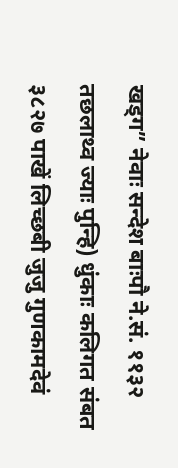खड्ग” नेवाः सन्देश बाःपौ ने.सं. ११३२ तछलाथ्व ज्याः पुन्हि) धुंकाः कलिगत संबत ३८२७ पाखें लिच्छबी जुजु गुणकामदेवं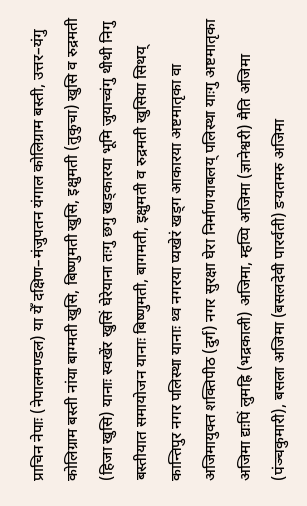प्राचिन नेपाः (नेपालमण्डल) या येँ दक्षिण–मंजुपतन यंगाल कोलिग्राम बस्ती, उत्तर–यंगु कोलिग्राम बस्ती नांया बाग्मती खुसि, बिष्णुमती खुसि, इक्षुमती (तुकुचा) खुसि व रुद्रमती (हिजा खुसि) यानाः स्वखेंर खुसिं घेरेयाना तःगु छगु खड्कारया भूमि जुयाच्वंगु थीथी निगु बस्तीयात समायोजन यानाः बिष्णुमती, बागमती, इक्षुमती व रुद्रमती खुसिया सिथय् कान्तिपुर नगर पलिस्था यानाः थ्व नगरया प्यखेरं खड्ग आकारया अष्टमातृका वा अजिमायुक्त शक्तिपीठ (दुर्ग) नगर सुरक्षा घेरा निर्माणयाबलय् पलिस्था याःगु अष्टमातृका अजिमा द्यःपिं लुमह्रि (भद्रकाली) अजिमा, म्हय्पि अजिमा (ज्ञानेश्वरी) मैति अजिमा (पंञ्चकुमारी), बसला अजिमा (बसलदेवी पारर्वती) ङयतमरु अजिमा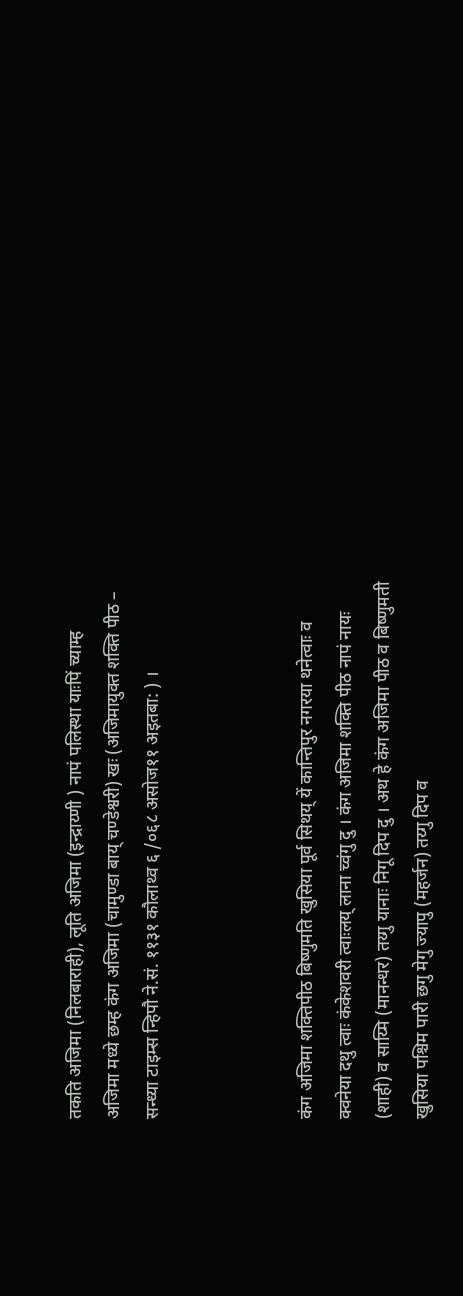तकति अजिमा (निलबाराही), लूति अजिमा (इन्द्राय्णी ) नापं पलिस्था याःपिं च्याम्ह अजिमा मध्ये छम्ह कंग अजिमा (चामुण्डा बाय् चण्डेश्वरी) खः (अजिमायुक्त शक्ति पीठ – सन्ध्या टाइम्स न्हिपौ ने.सं. ११३१ कौलाथ्व ६ /०६८ असोज११ अइतबा: ) ।



कंग अजिमा शक्तिपीठ बिष्णुमति खुसिया पूर्व सिथय् यें कान्तिपुर नगरया थनेत्वाः व क्वनेया दथु त्वाः कंकेशवरी त्वाःलय् लाना च्वंगु दु । कंग अजिमा शक्ति पीठ नापं नायः (शाही) व साय्मि (मानन्धर) तय्गु यानाः निगू दिप दु । अथ हे कंग अजिमा पीठ व बिष्णुमती खुसिया पश्चिम पारी छगु मेगु ज्यापु (महर्जन) तय्गु दिप व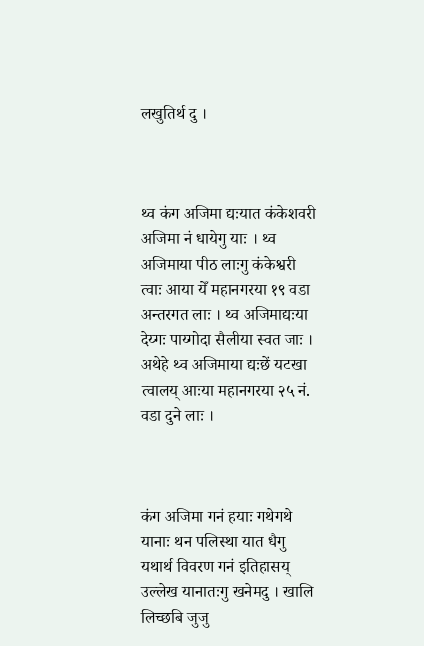लखुतिर्थ दु ।



थ्व कंग अजिमा द्यःयात कंकेशवरी अजिमा नं धायेगु याः । थ्व अजिमाया पीठ लाःगु कंकेश्वरी त्वाः आया येँ महानगरया १९ वडा अन्तरगत लाः । थ्व अजिमाद्यःया देय्गः पाय्गोदा सैलीया स्वत जाः । अथेहे थ्व अजिमाया द्यःछें यटखा त्वालय् आःया महानगरया २५ नं. वडा दुने लाः ।



कंग अजिमा गनं हयाः गथेगथे यानाः थन पलिस्था यात धैगु यथार्थ विवरण गनं इतिहासय् उल्लेख यानातःगु खनेमदु । खालि लिच्छबि जुजु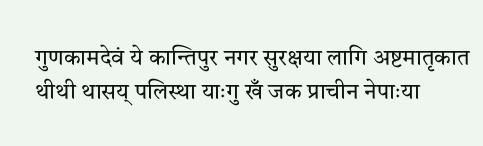गुणकामदेवं ये कान्तिपुर नगर सुरक्षया लागि अष्टमातृकात थीथी थासय् पलिस्था याःगु खँ जक प्राचीन नेपाःया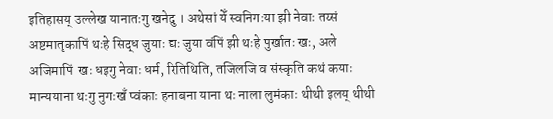इतिहासय् उल्लेख यानातःगु खनेदु । अथेसां येँ स्वनिगःया झी नेवाः तय्सं अष्टमातृकापिं थःहे सिद्ध जुयाः द्यः जुया वंपिं झी थःहे पुर्खातः खः, अले अजिमापिं  खः धइगु नेवाः धर्म, रितिथिति, तजिलजि व संस्कृति कथं कयाः मान्ययाना थःगु नुगःखँ प्वंकाः हनाबना याना थः नाला लुमंकाः थीथी इलय् थीथी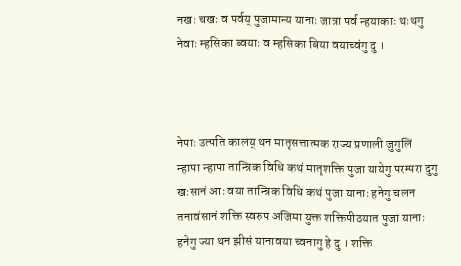नखः चखः व पर्वय् पुजामान्य यानाः जात्रा पर्व न्हयाकाः थःथगु नेवाः म्हसिका ब्वयाः व म्हसिका बिया वयाच्वंगु दु ।



नेपाः उत्पति कालय् थन मातृसत्तात्मक राज्य प्रणाली जुगुलिं न्हापा न्हापा तान्त्रिक विधि कथं मातृशक्ति पुजा यायेगु परम्परा दुगु खःसानं आः वया तान्त्रिक विधि कथं पुजा यानाः हनेगु चलन तनावंसानं शक्ति स्वरुप अजिमा युक्त शक्तिपीठयात पुजा यानाः हनेगु ज्या थन झीसं यानावया च्वनागु हे दु । शक्ति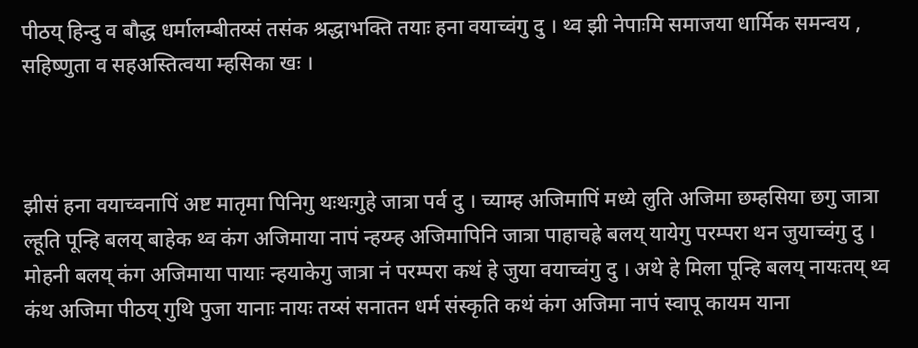पीठय् हिन्दु व बौद्ध धर्मालम्बीतय्सं तसंक श्रद्धाभक्ति तयाः हना वयाच्वंगु दु । थ्व झी नेपाःमि समाजया धार्मिक समन्वय , सहिष्णुता व सहअस्तित्वया म्हसिका खः ।



झीसं हना वयाच्वनापिं अष्ट मातृमा पिनिगु थःथःगुहे जात्रा पर्व दु । च्याम्ह अजिमापिं मध्ये लुति अजिमा छम्हसिया छगु जात्रा ल्हूति पून्हि बलय् बाहेक थ्व कंग अजिमाया नापं न्हय्म्ह अजिमापिनि जात्रा पाहाचह्रे बलय् यायेगु परम्परा थन जुयाच्वंगु दु । मोहनी बलय् कंग अजिमाया पायाः न्हयाकेगु जात्रा नं परम्परा कथं हे जुया वयाच्वंगु दु । अथे हे मिला पून्हि बलय् नायःतय् थ्व कंथ अजिमा पीठय् गुथि पुजा यानाः नायः तय्सं सनातन धर्म संस्कृति कथं कंग अजिमा नापं स्वापू कायम याना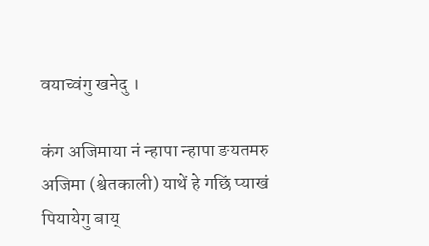वयाच्वंगु खनेदु ।

कंग अजिमाया नं न्हापा न्हापा ङयतमरु अजिमा (श्वेतकाली) याथें हे गछिं प्याखं पियायेगु बाय्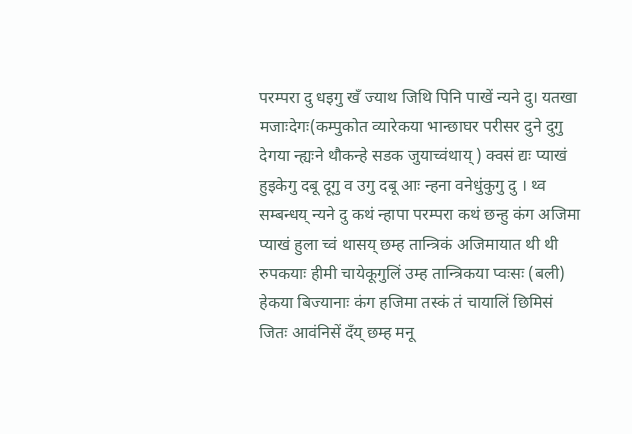परम्परा दु धइगु खँ ज्याथ जिथि पिनि पाखें न्यने दु। यतखा मजाःदेगः(कम्पुकोत व्यारेकया भान्छाघर परीसर दुने दुगु देगया न्ह्यःने थौकन्हे सडक जुयाच्वंथाय् ) क्वसं द्यः प्याखं हुइकेगु दबू दूगु व उगु दबू आः न्हना वनेधुंकुगु दु । थ्व सम्बन्धय् न्यने दु कथं न्हापा परम्परा कथं छन्हु कंग अजिमा प्याखं हुला च्वं थासय् छम्ह तान्त्रिकं अजिमायात थी थी रुपकयाः हीमी चायेकूगुलिं उम्ह तान्त्रिकया प्वःसः (बली)  हेकया बिज्यानाः कंग हजिमा तस्कं तं चायालिं छिमिसं जितः आवंनिसें दँय् छम्ह मनू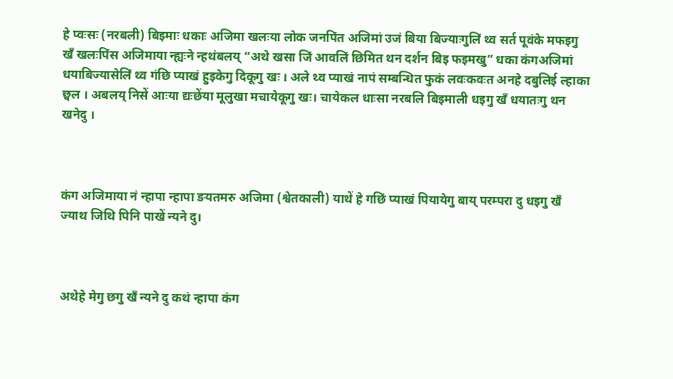हे प्वःसः (नरबली) बिइमाः धकाः अजिमा खलःया लोक जनपिंत अजिमां उजं बिया बिज्याःगुलिं थ्व सर्त पूवंके मफइगु खँ खलःपिंस अजिमाया न्ह्यःने न्हथंबलय् “अथे खसा जिं आवलिं छिमित थन दर्शन बिइ फइमखु” धका कंगअजिमां धयाबिज्यासेलिं थ्व गंछि प्याखं हुइकेगु दिकूगु खः । अले थ्व प्याखं नापं सम्बन्धित फुकं लवःकवःत अनहे दबुलिई ल्हाका छ्वल । अबलय् निसें आःया द्यःछेंया मूलुखा मचायेकूगु खः। चायेकल धाःसा नरबलि बिइमाली धइगु खँ धयातःगु थन खनेदु ।



कंग अजिमाया नं न्हापा न्हापा ङयतमरु अजिमा (श्वेतकाली) याथें हे गछिं प्याखं पियायेगु बाय् परम्परा दु धइगु खँ ज्याथ जिथि पिनि पाखें न्यने दु।



अथेहे मेगु छगु खँ न्यने दु कथं न्हापा कंग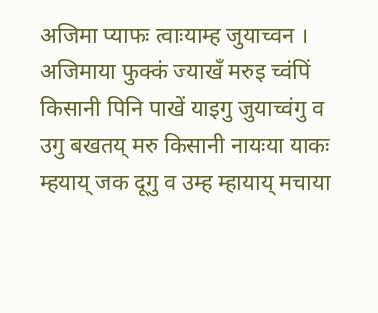अजिमा प्याफः त्वाःयाम्ह जुयाच्वन । अजिमाया फुक्कं ज्याखँ मरुइ च्वंपिं किसानी पिनि पाखें याइगु जुयाच्वंगु व उगु बखतय् मरु किसानी नायःया याकः म्हयाय् जक दूगु व उम्ह म्हायाय् मचाया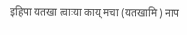इहिपा यतखा त्वाःया काय् मचा (यतखामि) नाप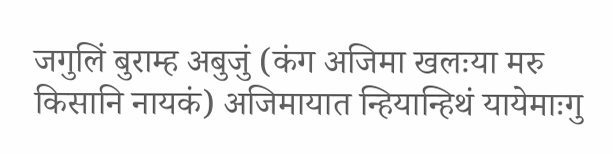जगुलिं बुराम्ह अबुजुं (कंग अजिमा खलःया मरु किसानि नायकं) अजिमायात न्हियान्हिथं यायेमाःगु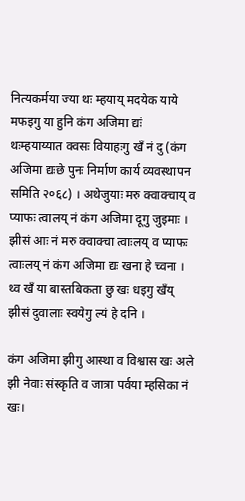नित्यकर्मया ज्या थः म्हयाय् मदयेक याये मफइगु या हुनि कंग अजिमा द्यःं थःम्हयाय्यात क्वसः वियाहःगु खँ नं दु (कंग अजिमा द्यःछे पुनः निर्माण कार्य व्यवस्थापन समिति २०६८) । अथेजुयाः मरु क्वाक्चाय् व प्याफः त्वालय् नं कंग अजिमा दूगु जुइमाः । झीसं आः नं मरु क्वाक्चा त्वाःलय् व प्याफः त्वाःलय् नं कंग अजिमा द्यः खना हे च्वना । थ्व खँ या बास्तबिकता छु खः धइगु खँय् झीसं दुवालाः स्वयेगु ल्यं हे दनि ।

कंग अजिमा झीगु आस्था व विश्वास खः अले झी नेवाः संस्कृति व जात्रा पर्वया म्हसिका नं खः।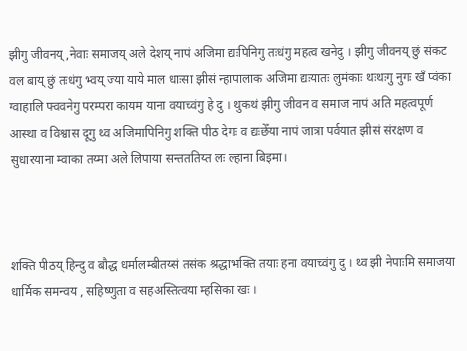झीगु जीवनय् ,नेवाः समाजय् अले देशय् नापं अजिमा द्यःपिनिगु तःधंगु महत्व खनेदु । झीगु जीवनय् छुं संकट वल बाय् छुं तःधंगु भ्वय् ज्या याये माल धाःसा झीसं न्हापालाक अजिमा द्यःयातः लुमंकाः थःथःगु नुगः खँ प्वंका ग्वाहालि फ्ववनेगु परम्परा कायम याना वयाच्वंगु हे दु । थुकथं झीगु जीवन व समाज नापं अति महत्वपूर्ण आस्था व विश्वास दूगु थ्व अजिमापिनिगु शक्ति पीठ देगः व द्यःछेँया नापं जात्रा पर्वयात झीसं संरक्षण व सुधारयाना म्वाका तय्मा अले लिपाया सन्तततिय्त लः ल्हाना बिइमा।



शक्ति पीठय् हिन्दु व बौद्ध धर्मालम्बीतय्सं तसंक श्रद्धाभक्ति तयाः हना वयाच्वंगु दु । थ्व झी नेपाःमि समाजया धार्मिक समन्वय , सहिष्णुता व सहअस्तित्वया म्हसिका खः ।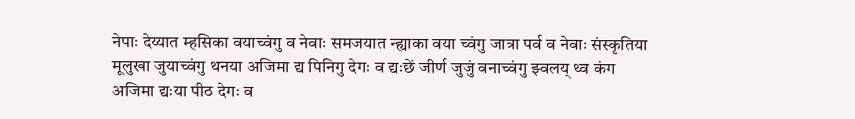नेपाः देय्यात म्हसिका वयाच्वंगु व नेवाः समजयात न्ह्याका वया च्वंगु जात्रा पर्व व नेवाः संस्कृतिया मूलुखा जुयाच्वंगु थनया अजिमा द्य पिनिगु देगः व द्यःछें जीर्ण जुजुं वनाच्वंगु झ्वलय् थ्व कंग अजिमा द्यःया पीठ देगः व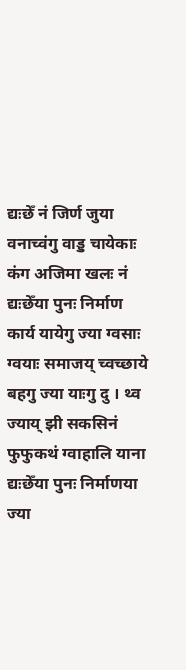द्यःछेँ नं जिर्ण जुया वनाच्वंगु वाड्ड चायेकाः कंग अजिमा खलः नं द्यःछेँया पुनः निर्माण कार्य यायेगु ज्या ग्वसाः ग्वयाः समाजय् च्वच्छाये बहगु ज्या याःगु दु । थ्व  ज्याय् झी सकसिनं फुफुकथं ग्वाहालि याना द्यःछेँया पुनः निर्माणया ज्या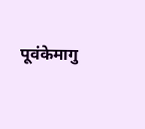पूवंकेमागु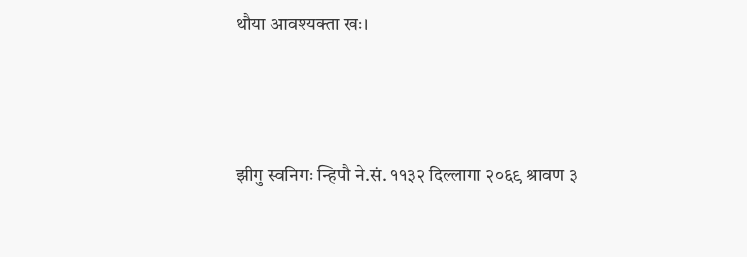थौया आवश्यक्ता खः।



झीगु स्वनिगः न्हिपौ ने.सं. ११३२ दिल्लागा २०६९ श्रावण ३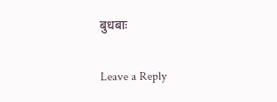बुधबाः

Leave a Reply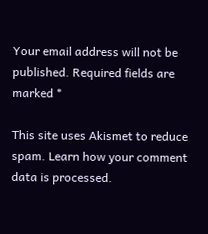Your email address will not be published. Required fields are marked *

This site uses Akismet to reduce spam. Learn how your comment data is processed.